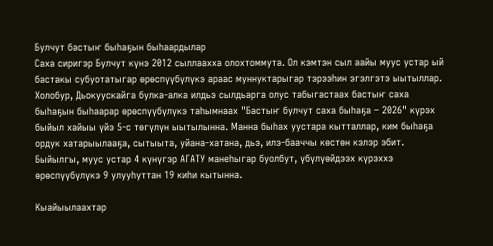Булчут бастыҥ быһаҕын быһаардылар
Саха сиригэр Булчут күнэ 2012 сыллаахха олохтоммута. Ол кэмтэн сыл аайы муус устар ый бастакы субуотатыгар өрөспүүбүлүкэ араас муннуктарыгар тэрээһин эгэлгэтэ ыытыллар.
Холобур, Дьокуускайга булка-алка илдьэ сылдьарга олус табыгастаах бастыҥ саха быһаҕын быһаарар өрөспүүбүлүкэ таһымнаах "Бастыҥ булчут саха быһаҕа – 2026" күрэх быйыл хайыы үйэ 5-с төгүлүн ыытылынна. Манна быһах уустара кытталлар, ким быһаҕа ордук хатарыылааҕа, сытыыта, уйана-хатана, дьэ, илэ-бааччы көстөн кэлэр эбит.
Быйылгы, муус устар 4 күнүгэр АГАТУ манеһыгар буолбут, үбүлүөйдээх күрэххэ өрөспүүбүлүкэ 9 улууһуттан 19 киһи кытынна.

Кыайыылаахтар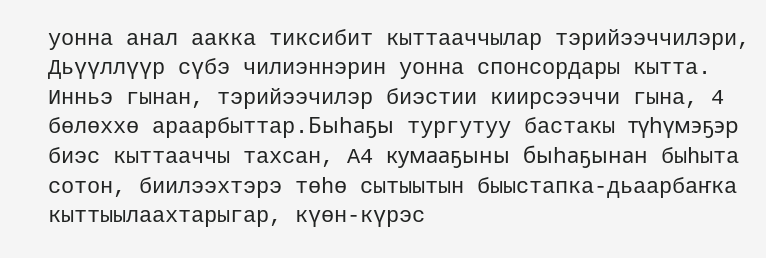уонна анал аакка тиксибит кыттааччылар тэрийээччилэри, Дьүүллүүр сүбэ чилиэннэрин уонна спонсордары кытта.
Инньэ гынан, тэрийээчилэр биэстии киирсээччи гына, 4 бөлөххө араарбыттар.Быһаҕы тургутуу бастакы түһүмэҕэр биэс кыттааччы тахсан, А4 кумааҕыны быһаҕынан быһыта сотон, биилээхтэрэ төһө сытыытын быыстапка-дьаарбаҥка кыттыылаахтарыгар, күөн-күрэс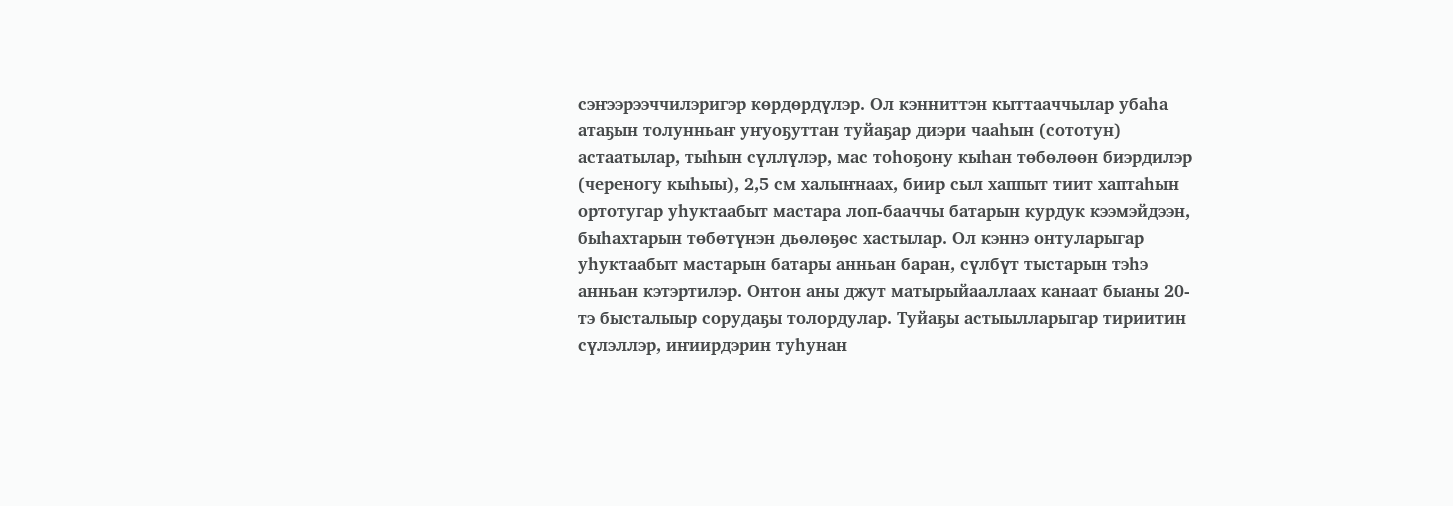сэҥээрээччилэригэр көрдөрдүлэр. Ол кэнниттэн кыттааччылар убаһа атаҕын толунньаҥ уҥуоҕуттан туйаҕар диэри чааһын (сототун) астаатылар, тыһын сүллүлэр, мас тоһоҕону кыһан төбөлөөн биэрдилэр (череногу кыһыы), 2,5 см халыҥнаах, биир сыл хаппыт тиит хаптаһын ортотугар уһуктаабыт мастара лоп-бааччы батарын курдук кээмэйдээн, быһахтарын төбөтүнэн дьөлөҕөс хастылар. Ол кэннэ онтуларыгар уһуктаабыт мастарын батары анньан баран, сүлбүт тыстарын тэһэ анньан кэтэртилэр. Онтон аны джут матырыйааллаах канаат быаны 20-тэ бысталыыр сорудаҕы толордулар. Туйаҕы астыылларыгар тириитин сүлэллэр, иҥиирдэрин туһунан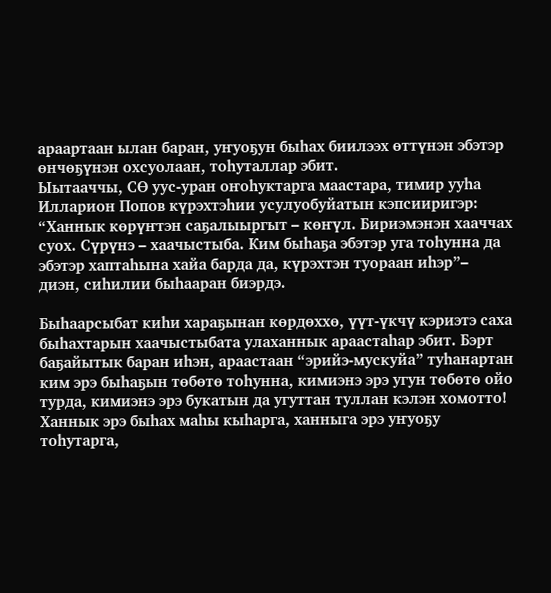араартаан ылан баран, уҥуоҕун быһах биилээх өттүнэн эбэтэр өнчөҕүнэн охсуолаан, тоһуталлар эбит.
Ыытааччы, СӨ уус-уран оҥоһуктарга маастара, тимир ууһа Илларион Попов күрэхтэһии усулуобуйатын кэпсииригэр: “Ханнык көрүҥтэн саҕалыыргыт – көҥүл. Бириэмэнэн хааччах суох. Сүрүнэ – хаачыстыба. Ким быһаҕа эбэтэр уга тоһунна да эбэтэр хаптаһына хайа барда да, күрэхтэн туораан иһэр”– диэн, сиһилии быһааран биэрдэ.

Быһаарсыбат киһи хараҕынан көрдөххө, үүт-үкчү кэриэтэ саха быһахтарын хаачыстыбата улаханнык араастаһар эбит. Бэрт баҕайытык баран иһэн, араастаан “эрийэ-мускуйа” туһанартан ким эрэ быһаҕын төбөтө тоһунна, кимиэнэ эрэ угун төбөтө ойо турда, кимиэнэ эрэ букатын да угуттан туллан кэлэн хомотто! Ханнык эрэ быһах маһы кыһарга, ханныга эрэ уҥуоҕу тоһутарга,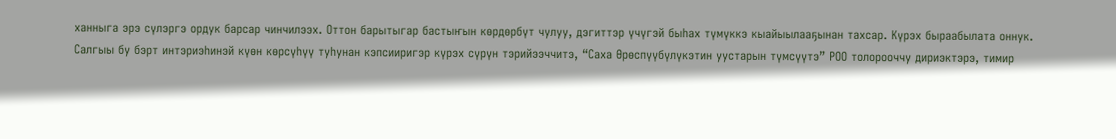ханныга эрэ сүлэргэ ордук барсар чинчилээх. Оттон барытыгар бастыҥын көрдөрбүт чулуу, дэгиттэр үчүгэй быһах түмүккэ кыайыылааҕынан тахсар. Күрэх быраабылата оннук.
Салгыы бу бэрт интэриэһинэй күөн көрсүһүү туһунан кэпсииригэр күрэх сүрүн тэрийээччитэ, “Саха Өрөспүүбүлүкэтин уустарын түмсүүтэ” РОО толорооччу дириэктэрэ, тимир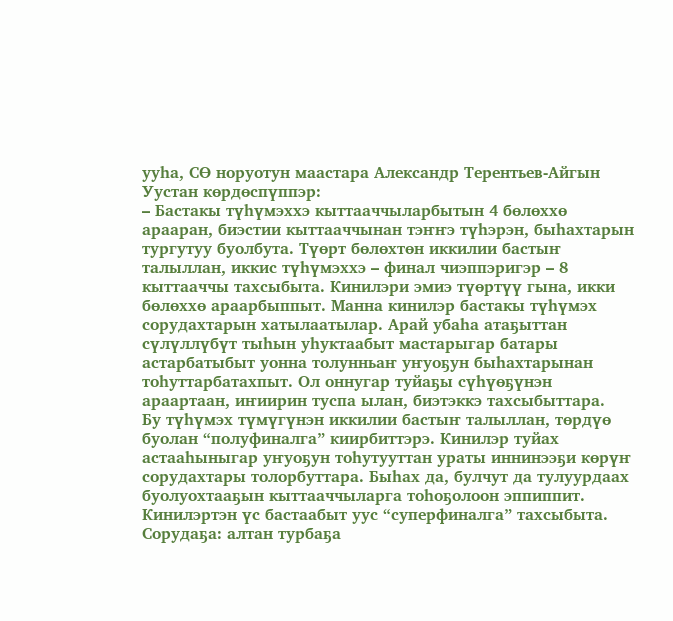ууһа, СӨ норуотун маастара Александр Терентьев-Айгын Уустан көрдөспүппэр:
– Бастакы түһүмэххэ кыттааччыларбытын 4 бөлөххө арааран, биэстии кыттааччынан тэҥҥэ түһэрэн, быһахтарын тургутуу буолбута. Түөрт бөлөхтөн иккилии бастыҥ талыллан, иккис түһүмэххэ – финал чиэппэригэр – 8 кыттааччы тахсыбыта. Кинилэри эмиэ түөртүү гына, икки бөлөххө араарбыппыт. Манна кинилэр бастакы түһүмэх сорудахтарын хатылаатылар. Арай убаһа атаҕыттан сүлүллүбүт тыһын уһуктаабыт мастарыгар батары астарбатыбыт уонна толунньаҥ уҥуоҕун быһахтарынан тоһуттарбатахпыт. Ол оннугар туйаҕы сүһүөҕүнэн араартаан, иҥиирин туспа ылан, биэтэккэ тахсыбыттара.
Бу түһүмэх түмүгүнэн иккилии бастыҥ талыллан, төрдүө буолан “полуфиналга” киирбиттэрэ. Кинилэр туйах астааһыныгар уҥуоҕун тоһутууттан ураты иннинээҕи көрүҥ сорудахтары толорбуттара. Быһах да, булчут да тулуурдаах буолуохтааҕын кыттааччыларга тоһоҕолоон эппиппит.
Кинилэртэн үс бастаабыт уус “суперфиналга” тахсыбыта. Сорудаҕа: алтан турбаҕа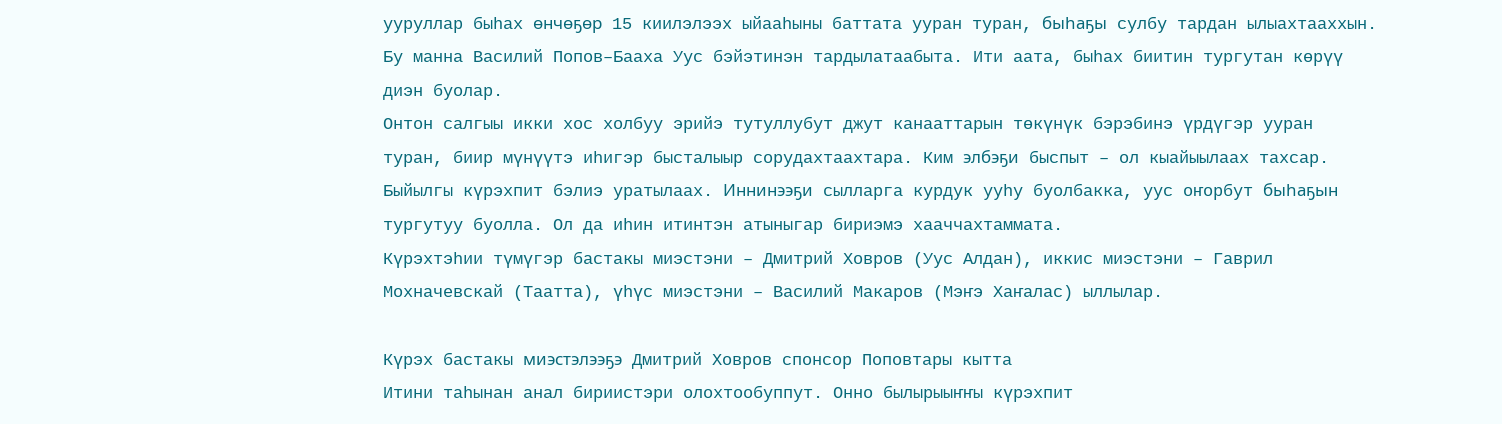ууруллар быһах өнчөҕөр 15 киилэлээх ыйааһыны баттата ууран туран, быһаҕы сулбу тардан ылыахтааххын. Бу манна Василий Попов–Бааха Уус бэйэтинэн тардылатаабыта. Ити аата, быһах биитин тургутан көрүү диэн буолар.
Онтон салгыы икки хос холбуу эрийэ тутуллубут джут канааттарын төкүнүк бэрэбинэ үрдүгэр ууран туран, биир мүнүүтэ иһигэр бысталыыр сорудахтаахтара. Ким элбэҕи быспыт – ол кыайыылаах тахсар. Быйылгы күрэхпит бэлиэ уратылаах. Иннинээҕи сылларга курдук ууһу буолбакка, уус оҥорбут быһаҕын тургутуу буолла. Ол да иһин итинтэн атыныгар бириэмэ хааччахтаммата.
Күрэхтэһии түмүгэр бастакы миэстэни – Дмитрий Ховров (Уус Алдан), иккис миэстэни – Гаврил Мохначевскай (Таатта), үһүс миэстэни – Василий Макаров (Мэҥэ Хаҥалас) ыллылар.

Күрэх бастакы миэстэлээҕэ Дмитрий Ховров спонсор Поповтары кытта
Итини таһынан анал бириистэри олохтообуппут. Онно былырыыҥҥы күрэхпит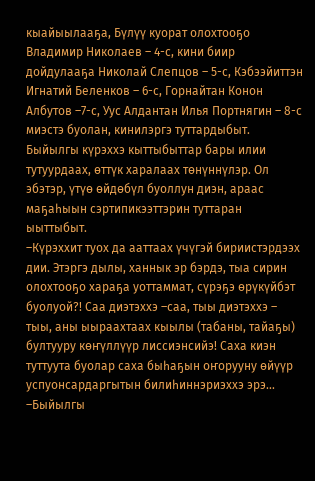кыайыылааҕа, Бүлүү куорат олохтооҕо Владимир Николаев – 4-с, кини биир дойдулааҕа Николай Слепцов – 5-с, Кэбээйиттэн Игнатий Беленков – 6-с, Горнайтан Конон Албутов –7-с, Уус Алдантан Илья Портнягин – 8-с миэстэ буолан, кинилэргэ туттардыбыт. Быйылгы күрэххэ кыттыбыттар бары илии тутуурдаах, өттүк харалаах төнүннүлэр. Ол эбэтэр, үтүө өйдөбүл буоллун диэн, араас маҕаһыын сэртипикээттэрин туттаран ыыттыбыт.
–Күрэххит туох да ааттаах үчүгэй бириистэрдээх дии. Этэргэ дылы, ханнык эр бэрдэ, тыа сирин олохтооҕо хараҕа уоттаммат, сүрэҕэ өрүкүйбэт буолуой?! Саа диэтэххэ –саа, тыы диэтэххэ – тыы, аны ыыраахтаах кыылы (табаны, тайаҕы) бултууру көҥүллүүр лиссиэнсийэ! Саха киэн туттуута буолар саха быһаҕын оҥорууну өйүүр успуонсардаргытын билиһиннэриэххэ эрэ...
–Быйылгы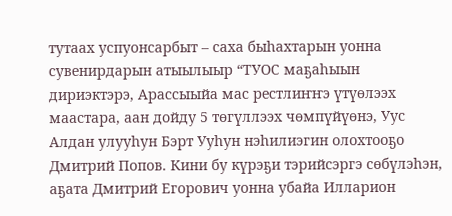тутаах успуонсарбыт – саха быһахтарын уонна сувенирдарын атыылыыр “ТУОС маҕаһыын дириэктэрэ, Арассыыйа мас рестлиҥҥэ үтүөлээх маастара, аан дойду 5 төгүллээх чөмпүйүөнэ, Уус Алдан улууһун Бэрт Ууһун нэһилиэгин олохтооҕо Дмитрий Попов. Кини бу күрэҕи тэрийсэргэ сөбүлэһэн, аҕата Дмитрий Егорович уонна убайа Илларион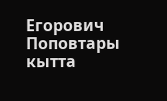Егорович Поповтары кытта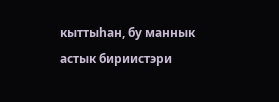кыттыһан, бу маннык астык бириистэри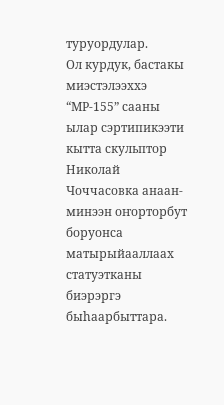туруордулар.
Ол курдук, бастакы миэстэлээххэ “МР-155” сааны ылар сэртипикээти кытта скульптор Николай Чоччасовка анаан-минээн оҥорторбут боруонса матырыйааллаах статуэтканы биэрэргэ быһаарбыттара.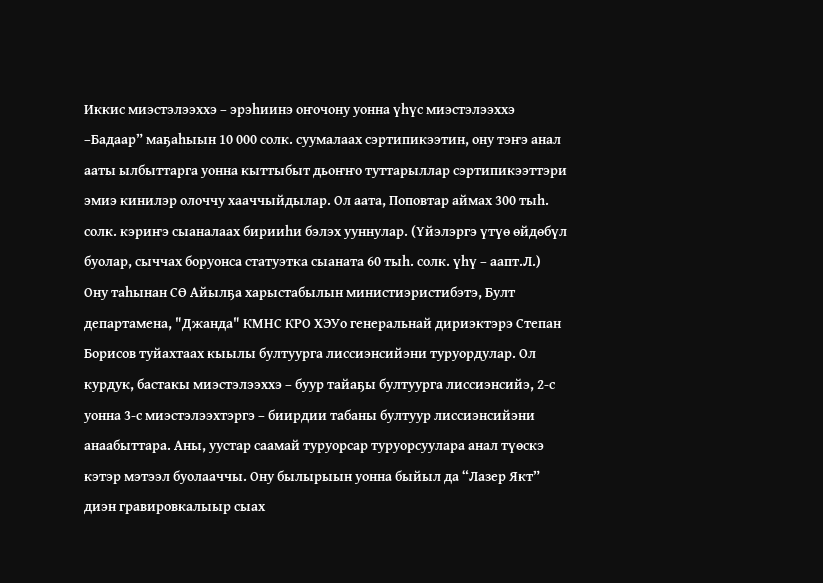Иккис миэстэлээххэ – эрэһиинэ оҥочону уонна үһүс миэстэлээххэ –Бадаар” маҕаһыын 10 000 солк. суумалаах сэртипикээтин, ону тэҥэ анал ааты ылбыттарга уонна кыттыбыт дьоҥҥо туттарыллар сэртипикээттэри эмиэ кинилэр олоччу хааччыйдылар. Ол аата, Поповтар аймах 300 тыһ. солк. кэриҥэ сыаналаах бирииһи бэлэх ууннулар. (Үйэлэргэ үтүө өйдөбүл буолар, сыччах боруонса статуэтка сыаната 60 тыһ. солк. үһү – аапт.Л.)
Ону таһынан СӨ Айылҕа харыстабылын министиэристибэтэ, Булт департамена, "Джанда" КМНС КРО ХЭУо генеральнай дириэктэрэ Степан Борисов туйахтаах кыылы бултуурга лиссиэнсийэни туруордулар. Ол курдук, бастакы миэстэлээххэ – буур тайаҕы бултуурга лиссиэнсийэ, 2-с уонна 3-с миэстэлээхтэргэ – биирдии табаны бултуур лиссиэнсийэни анаабыттара. Аны, уустар саамай туруорсар туруорсуулара анал түөскэ кэтэр мэтээл буолааччы. Ону былырыын уонна быйыл да “Лазер Якт” диэн гравировкалыыр сыах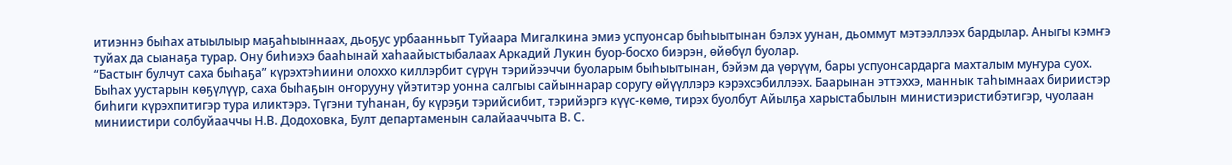итиэннэ быһах атыылыыр маҕаһыыннаах, дьоҕус урбаанньыт Туйаара Мигалкина эмиэ успуонсар быһыытынан бэлэх уунан, дьоммут мэтээллээх бардылар. Аныгы кэмҥэ туйах да сыанаҕа турар. Ону биһиэхэ бааһынай хаһаайыстыбалаах Аркадий Лукин буор-босхо биэрэн, өйөбүл буолар.
“Бастыҥ булчут саха быһаҕа” күрэхтэһиини олоххо киллэрбит сүрүн тэрийээччи буоларым быһыытынан, бэйэм да үөрүүм, бары успуонсардарга махталым муҥура суох. Быһах уустарын көҕүлүүр, саха быһаҕын оҥорууну үйэтитэр уонна салгыы сайыннарар соругу өйүүллэрэ кэрэхсэбиллээх. Баарынан эттэххэ, маннык таһымнаах бириистэр биһиги күрэхпитигэр тура иликтэрэ. Түгэни туһанан, бу күрэҕи тэрийсибит, тэрийэргэ күүс-көмө, тирэх буолбут Айылҕа харыстабылын министиэристибэтигэр, чуолаан миниистири солбуйааччы Н.В. Додоховка, Булт департаменын салайааччыта В. С.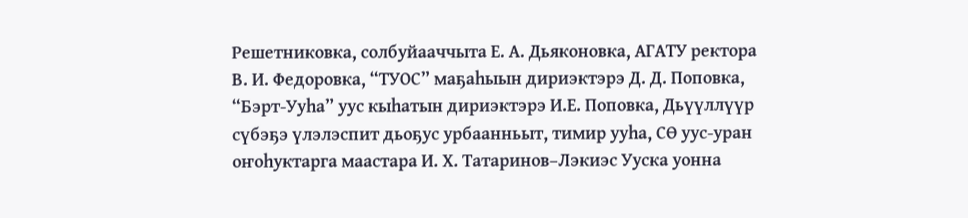Решетниковка, солбуйааччыта Е. А. Дьяконовка, АГАТУ ректора В. И. Федоровка, “ТУОС” маҕаһыын дириэктэрэ Д. Д. Поповка, “Бэрт-Ууһа” уус кыһатын дириэктэрэ И.Е. Поповка, Дьүүллүүр сүбэҕэ үлэлэспит дьоҕус урбаанньыт, тимир ууһа, СӨ уус-уран оҥоһуктарга маастара И. Х. Татаринов–Лэкиэс Ууска уонна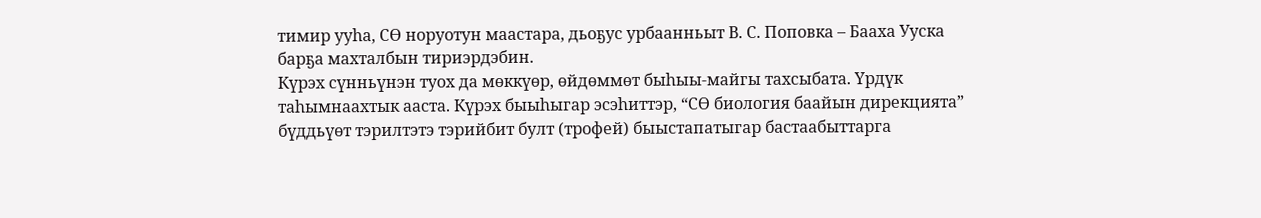тимир ууһа, СӨ норуотун маастара, дьоҕус урбаанньыт В. С. Поповка – Бааха Ууска барҕа махталбын тириэрдэбин.
Күрэх сүнньүнэн туох да мөккүөр, өйдөммөт быһыы-майгы тахсыбата. Үрдүк таһымнаахтык ааста. Күрэх быыһыгар эсэһиттэр, “СӨ биология баайын дирекцията” бүддьүөт тэрилтэтэ тэрийбит булт (трофей) быыстапатыгар бастаабыттарга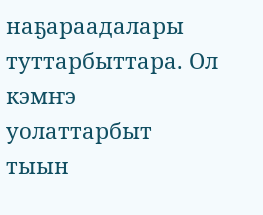наҕараадалары туттарбыттара. Ол кэмҥэ уолаттарбыт тыын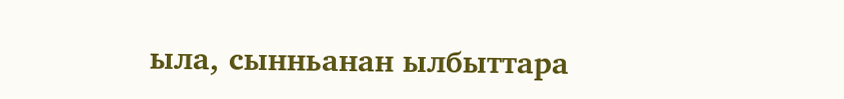ыла, сынньанан ылбыттара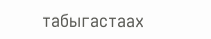табыгастаах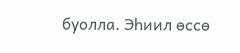буолла. Эһиил өссө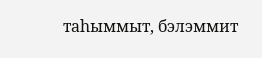таһыммыт, бэлэммит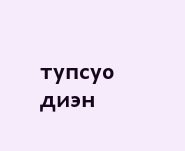тупсуо диэн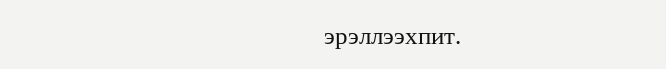эрэллээхпит.